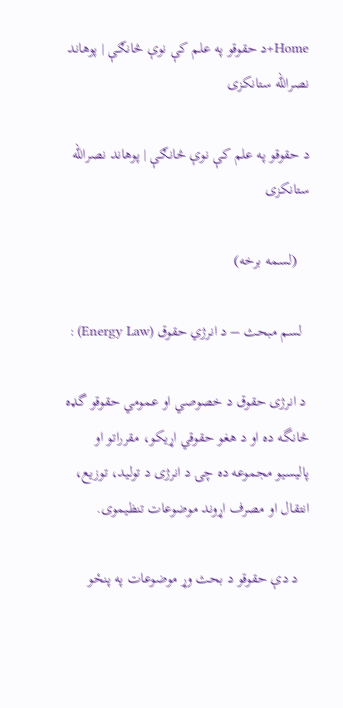Home+د حقوقو په علم کې نوې څانګې | پوهاند نصرالله ستانکزی

د حقوقو په علم کې نوې څانګې | پوهاند نصرالله ستانکزی

   (لسمه برخه)

  لسم مبحث – د انرژي حقوق (Energy Law) :

 د انرژی حقوق د خصوصي او عمومي حقوقو گډه څانگه ده او د هغو حقوقي اړیکو، مقرراتو او پالیسیو مجموعه ده چۍ د انرژی د تولید، توزیع، انتقال او مصرف اړوند موضوعات تنظیموی.

   د دې حقوقو د بحث وړ موضوعات په پنځو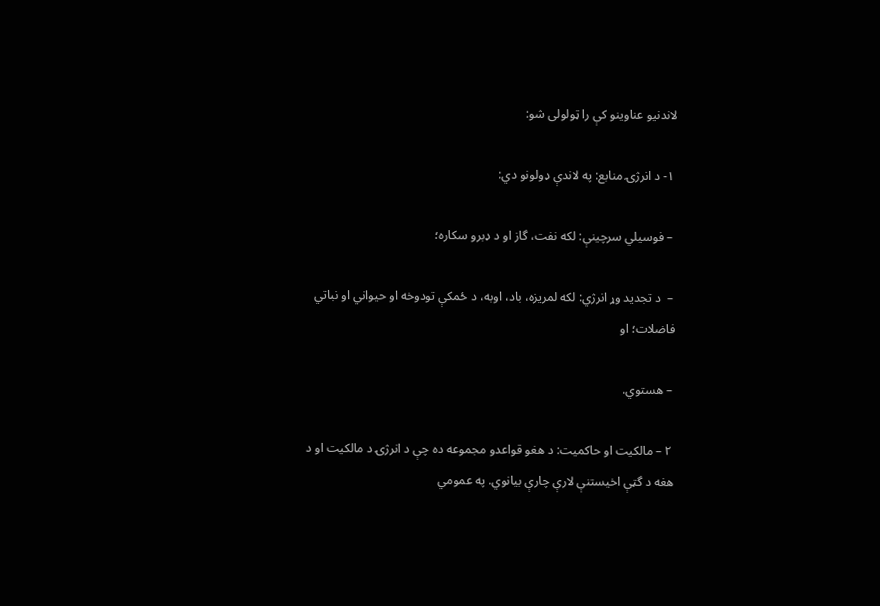لاندنیو عناوینو کې را ټولولی شو:

 ۱- د انرژۍ منابع: په لاندې ډولونو دي:

 – فوسیلي سرچینې: لکه نفت، گاز او د ډبرو سکاره؛

 –  د تجدید وړ انرژي: لکه لمریزه، باد، اوبه، د ځمکې تودوخه او حیواني او نباتي فاضلات؛ او

 – هستوي.

 ۲ – مالکیت او حاکمیت: د هغو قواعدو مجموعه ده چې د انرژۍ د مالکیت او د هغه د گټې اخیستنې لارې چارې بیانوي. په عمومي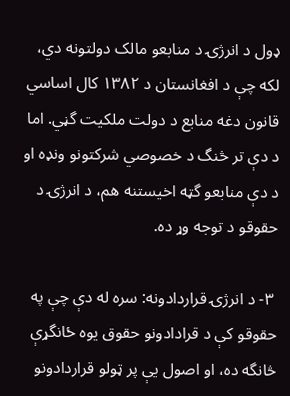ډول د انرژۍ د منابعو مالک دولتونه دي، لکه چې د افغانستان د ۱۳۸۲ کال اساسي قانون دغه منابع د دولت ملکیت گڼي. اما د دې تر څنگ د خصوصي شرکتونو ونډه او د دې منابعو گټه اخیستنه هم، د انرژۍ د حقوقو د توجه وړ ده.

 ۳- د انرژۍ قراردادونه: سره له دې چې په حقوقو کې د قرادادونو حقوق یوه ځانگړې څانگه ده، او اصول یې پر ټولو قراردادونو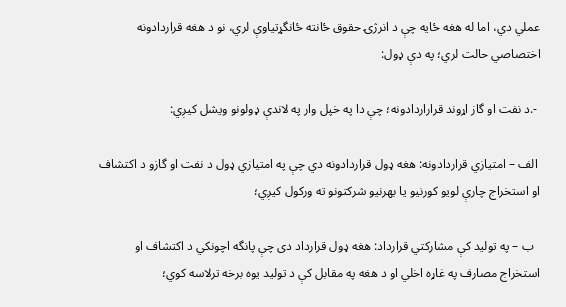عملي دي، اما له هغه ځایه چې د انرژۍ حقوق ځانته ځانگړتیاوې لري، نو د هغه قراردادونه اختصاصي حالت لري؛ په دې ډول:

 -.د نفت او گاز اړوند قراراردادونه؛ چې دا په خپل وار په لاندې ډولونو ویشل کیږي:

 الف – امتیازي قراردادونه: هغه ډول قراردادونه دي چې په امتیازي ډول د نفت او گازو د اکتشاف او استخراج چارې لویو کورنیو یا بهرنیو شرکتونو ته ورکول کیږي؛

  ب – په تولید کې مشارکتي قرارداد: هغه ډول قرارداد دی چې پانگه اچونکي د اکتشاف او استخراج مصارف په غاړه اخلي او د هغه په مقابل کې د تولید یوه برخه ترلاسه کوي؛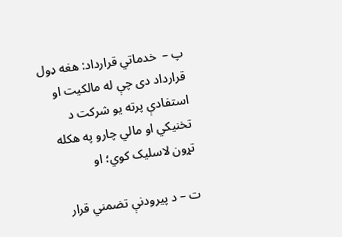پ –  خدماتي قرارداد: هغه ډول قرارداد دی چې له مالکیت او استفادې پرته یو شرکت د تخنیکي او مالي چارو په هکله تړون لاسلیک کوي؛ او

ت – د پیرودنې تضمني قرار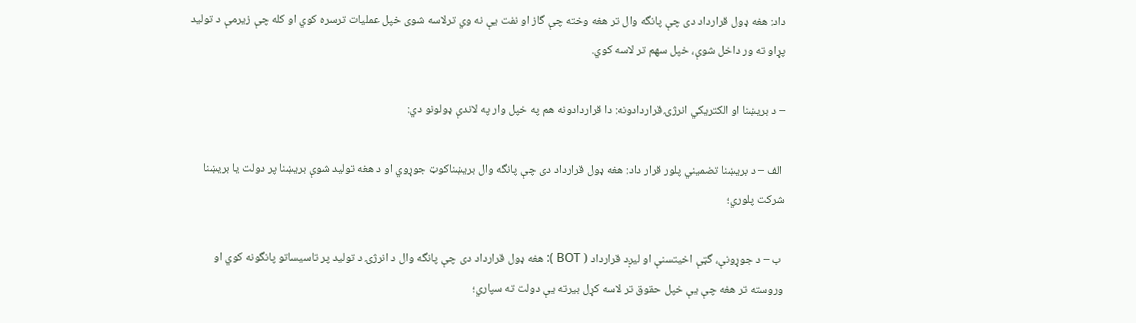داد: هغه ډول قرارداد دی چې پانگه وال تر هغه وخته چې گاز او نفت یې نه وي ترلاسه شوی خپل عملیات ترسره کوي او کله چې زیرمې د تولید پړاو ته ور داخل شوې، خپل سهم تر لاسه کوي.

– د بریښنا او الکتریکي انرژۍ قراردادونه: دا قراردادونه هم په خپل وار په لاندې ډولونو دي:

 الف – د بریښنا ‌تضمیني پلور قرار داد: هغه ډول قرارداد دی چې پانگه وال بریښناکوټ جوړوي او د هغه تولید شوې بریښنا پر دولت یا بریښنا شرکت پلوري؛

 ب – د جوړونې، گټې اخیتسنې او لیږد قرارداد ( BOT ): هغه ډول قرارداد دی چې پانگه وال د انرژۍ د تولید پر تاسیساتو پانگونه کوي او وروسته تر هغه چې یې خپل حقوق تر لاسه کړل بیرته یې دولت ته سپاري؛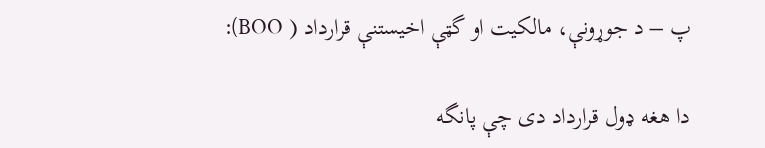پ – د جوړونې، مالکیت او گټې اخیستنې قرارداد ( BOO):

دا هغه ډول قرارداد دی چې پانگه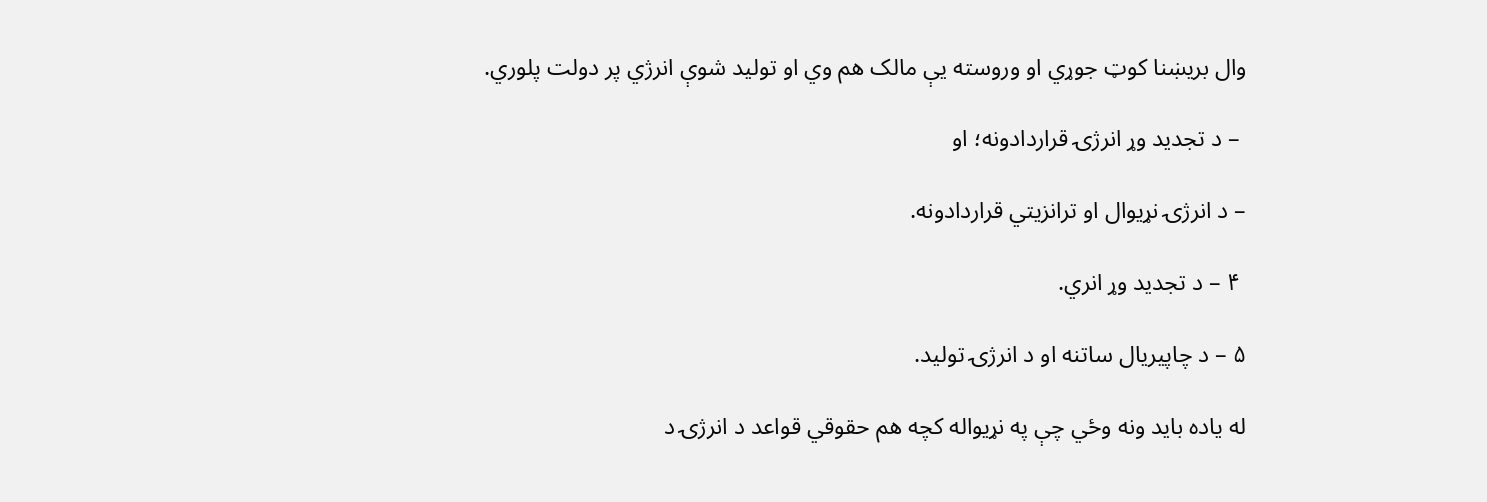وال بریښنا کوټ جوړي او وروسته یې مالک هم وي او تولید شوې انرژي پر دولت پلوري.

 – د تجدید وړ انرژۍ قراردادونه؛ او

– د انرژۍ نړیوال او ترانزیتي قراردادونه.

 ۴ – د تجدید وړ انري.

۵ – د چاپیریال ساتنه او د انرژۍ تولید.

له یاده باید ونه وځي چې په نړیواله کچه هم حقوقي قواعد د انرژۍ د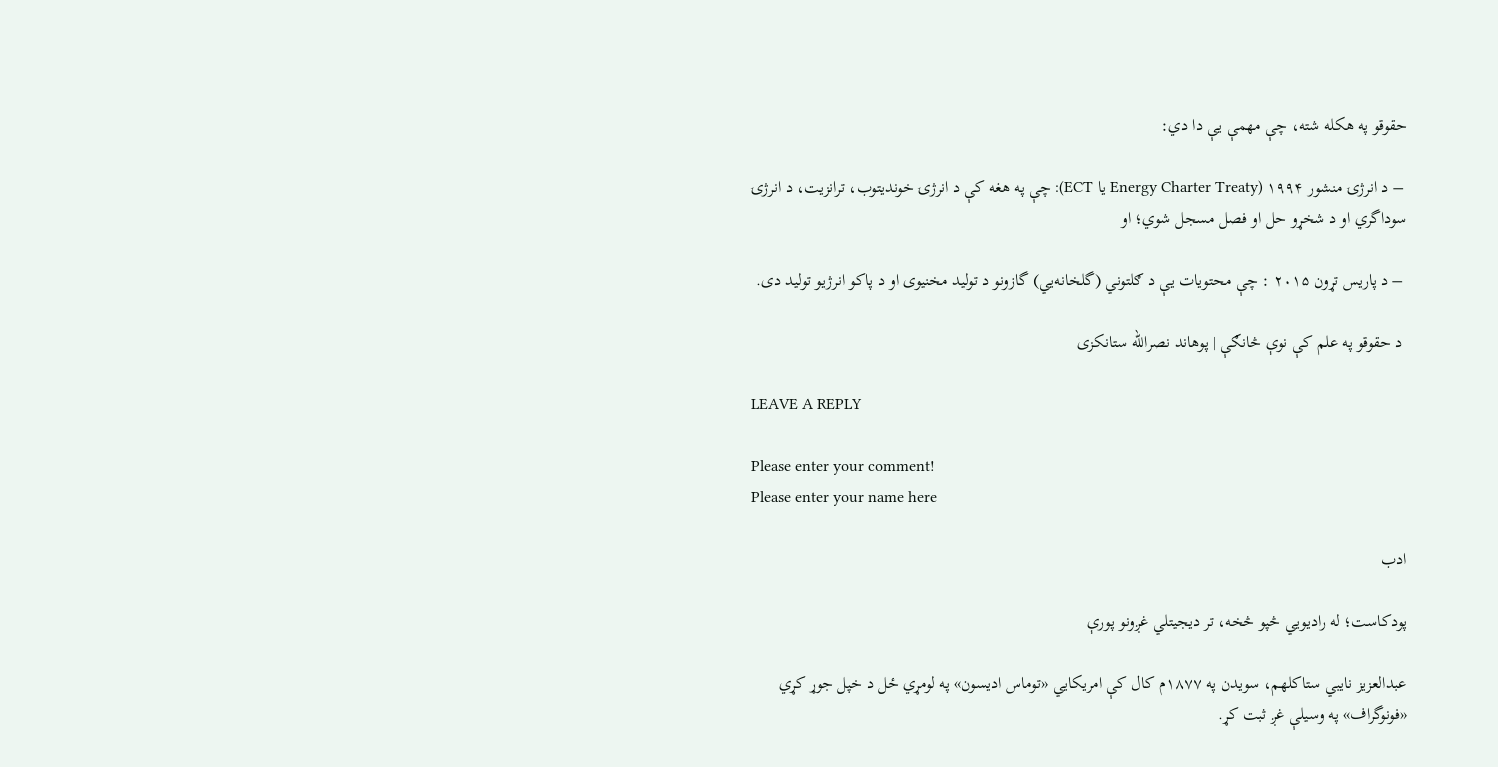حقوقو په هکله شته، چې مهمې یې دا دي:

 – د انرژۍ منشور ۱۹۹۴ (Energy Charter Treaty یا ECT): چې په هغه کې د انرژۍ خوندیتوب، ترانزیت، د انرژۍ سوداگري او د شخړو حل او‌ فصل مسجل شوي؛ او

 – د پاریس تړون ۲۰۱۵ : چې محتویات یې د ګلتوني (گلخانه‌يي) گازونو‌ د تولید مخنیوی او د پاکو انرژیو تولید دی.

 د حقوقو په علم کې نوې څانګې | پوهاند نصرالله ستانکزی

LEAVE A REPLY

Please enter your comment!
Please enter your name here

ادب

پودکاست؛ له رادیويي څپو څخه، تر دیجیتلي غږونو پورې

عبدالعزیز نایبي ستاکلهم، سویدن په ۱۸۷۷م کال کې امریکایي «توماس ادیسون» په لومړي ځل د خپل جوړ کړي «فونوگراف» په وسیلې غږ ثبت کړ.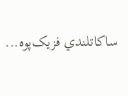ساکاتلندي فزیک‌پوه...